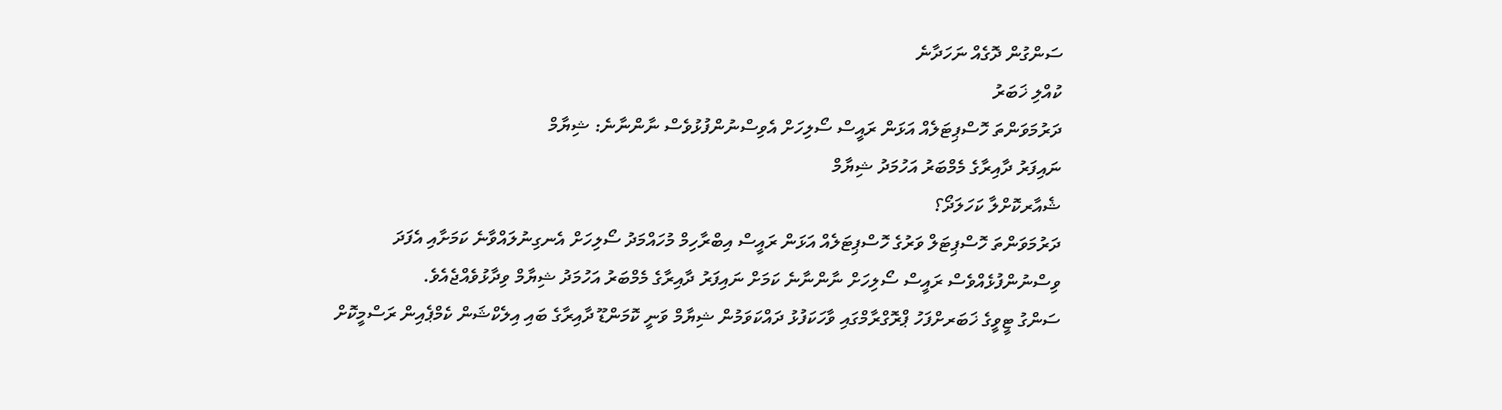ސަންގުން ދޮގެއް ނަހަދާނެ
ކުއްލި ޚަބަރު
ދަރުމަވަންތަ ހޮސްޕިޓަލެއް އަޅަން ރައީސް ސޯލިހަށް އެވިސްނުންފުޅުވެސް ނާންނާނެ: ޝިޔާމް
ނައިފަރު ދާއިރާގެ މެމްބަރު އަހުމަދު ޝިޔާމް
ޝެއާރކޮށްލާ ކަހަލަދޯ؟
ދަރުމަވަންތަ ހޮސްޕިޓަލް ވަރުގެ ހޮސްޕިޓަލެއް އަޅަން ރައީސް އިބްރާހިމް މުހައްމަދު ސޯލިހަށް އެނގިނުލައްވާނެ ކަމަށާއި އެފަދަ ވިސްނުންފުޅެއްވެސް ރައީސް ސޯލިހަށް ނާންނާނެ ކަމަށް ނައިފަރު ދާއިރާގެ މެމްބަރު އަހުމަދު ޝިޔާމް ވިދާޅުވެއްޖެއެވެ.
ސަންގު ޓީވީގެ ޚަބަރށްފަހު ޕްރޮގްރާމްގައި ވާހަކަފުޅު ދައްކަވަމުން ޝިޔާމް ވަނީ ކޮމަންޑޫ ދާއިރާގެ ބައި އިލެކްޝަން ކެމްޕެއިން ރަސްމީކޮށް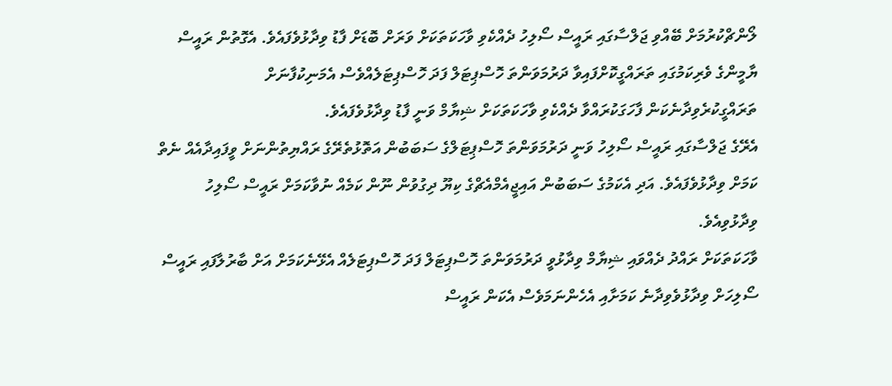ލޯންޗްކުރުމަށް ބޭއްވި ޖަލްސާގައި ރައީސް ސޯލިހު ދެއްކެވި ވާހަކަތަކަށް ވަރަށް ބޮޑަށް ފާޑު ވިދާޅުވެފައެވެ. އެގޮތުން ރައީސް ޔާމީންގެ ވެރިކަމުގައި ތަރައްގީކޮށްފައިވާ ދަރުމަވަންތަ ހޮސްޕިޓަލް ފަދަ ހޮސްޕިޓަލެއްވެސް އެމަނިކުފާނަށް ތަރައްގީކުރެވިދާނެކަން ފާހަގަކުރައްވާ ދެއްކެވި ވާހަކަތަކަށް ޝިޔާމް ވަނީ ފާޑު ވިދާޅުވެފައެވެ.
އެރޭގެ ޖަލްސާގައި ރައީސް ސޯލިހު ވަނީ ދަރުމަވަންތަ ހޮސްޕިޓަލްގެ ސަބަބުން އަތޮޅުތެރޭގެ ރައްޔިތުންނަށް ވީފައިދާއެއް ނެތް ކަމަށް ވިދާޅުވެފައެވެ. އަދި އެކަމުގެ ސަބަބުން އައިޖީއެމްއެޗްގެ ކިޔޫ ދިގުވުން ނޫން ކަމެއް ނުވާކަމަށް ރައީސް ސޯލިހު ވިދާޅުވިއެވެ.
ވާހަކަތަކަށް ރައްދު ދެއްވައި ޝިޔާމް ވިދާޅުވީ ދަރުމަވަންތަ ހޮސްޕިޓަލް ފަދަ ހޮސްޕިޓަލެއް އެޅޭނެކަމަށް އަށް ބާރުލާފައި ރައީސް ސޯލިހަށް ވިދާޅުވެވިދާނެ ކަމަށާއި އެހެންނަމަވެސް އެކަން ރައީސް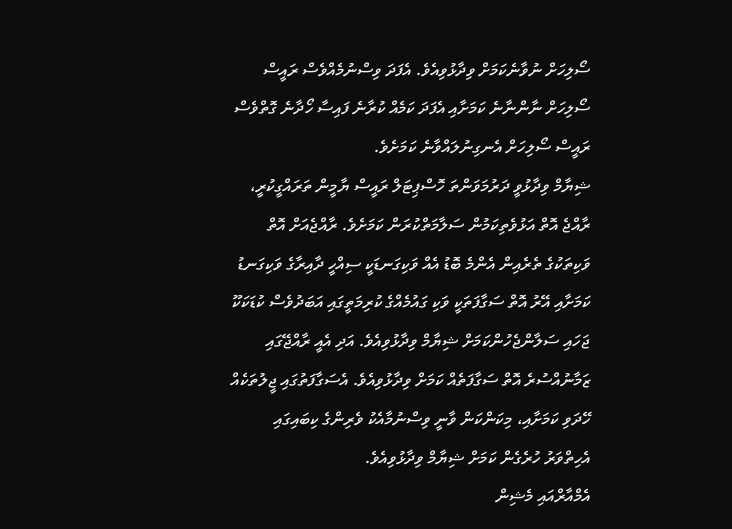ސޯލިހަށް ނުވާނެކަމަށް ވިދާޅުވިއެވެ. އެފަދަ ވިސްނުމެއްވެސް ރައީސް ސޯލިހަށް ނާންނާނެ ކަމަށާއި އެފަދަ ކަމެއް ކުރާނެ ފައިސާ ހޯދާނެ ގޮތްވެސް ރައީސް ސޯލިހަށް އެނގިނުލައްވާނެ ކަމަށެވެ.
ޝިޔާމް ވިދާޅުވީ ދަރުމަވަންތަ ހޮސްޕިޓަލް ރައީސް ޔާމީން ތަރައްގީކުރީ، ރާއްޖެ އޮތް އަޅުވެތިކަމުން ސަލާމަތްކުރަން ކަމަށެވެ. ރާއްޖެއަށް އޮތް ވަކިތަކުގެ ތެރެއިން އެންމެ ބޮޑު އެއް ވަކިގަނޑަކީ ސިއްހީ ދާއިރާގެ ވަކިގަނޑު ކަމަށާއި އޭރު އޮތް ސަގާފަތަކީ ވަކި ގައުމެއްގެ ކުރިމަތީގައި އަބަދުވެސް ކުޑަކަކޫ ޖަހައި ސަލާންޖެހުންކަމަށް ޝިޔާމް ވިދާޅުވިއެވެ. އަދި އެއީ ރާއްޖޭގައި ޒަމާނުއްސުރެ އޮތް ސަގާފަތެއް ކަމަށް ވިދާޅުވިއެވެ. އެސަގާފަތުގައި ޖީލުތަކެއް ހޭދަވި ކަމަށާއި، މިކަންކަން ވާނީ ވިސްނުމާއެކު ވެރިންގެ ކިބައިގައި އެހިތްވަރު ހުރެގެން ކަމަށް ޝިޔާމް ވިދާޅުވިއެވެ.
އެމްއާރްއައި މެޝިން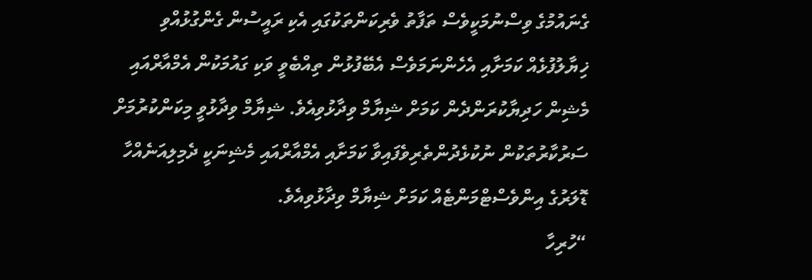ގެނައުމުގެ ވިސްނުމަކީވެސް ތަފާތު ވެރިކަންތަކުގައި އެކި ރައީސުން ގެންގުޅުއްވި ޚިޔާލުފުޅެއް ކަމަށާއި އެހެންނަމަވެސް އެބޭފުޅުން ތިއްބެވީ ވަކި ގައުމަކުން އެމްއާރްއައި މެޝިން ހަދިޔާކުރަންދެން ކަމަށް ޝިޔާމް ވިދާޅުވިއެވެ. ޝިޔާމް ވިދާޅުވީ މިކަންކުރުމަށް ސަރުކާރުތަކުން ނުކުޅެދުންތެރިވެފައިވާ ކަމަށާއި އެމްއާރްއައި މެޝިނަކީ ދެމިލިއަނެއްހާ ޑޮލަރުގެ އިންވެސްޓްމަންޓެއް ކަމަށް ޝިޔާމް ވިދާޅުވިއެވެ.
“ހުރިހާ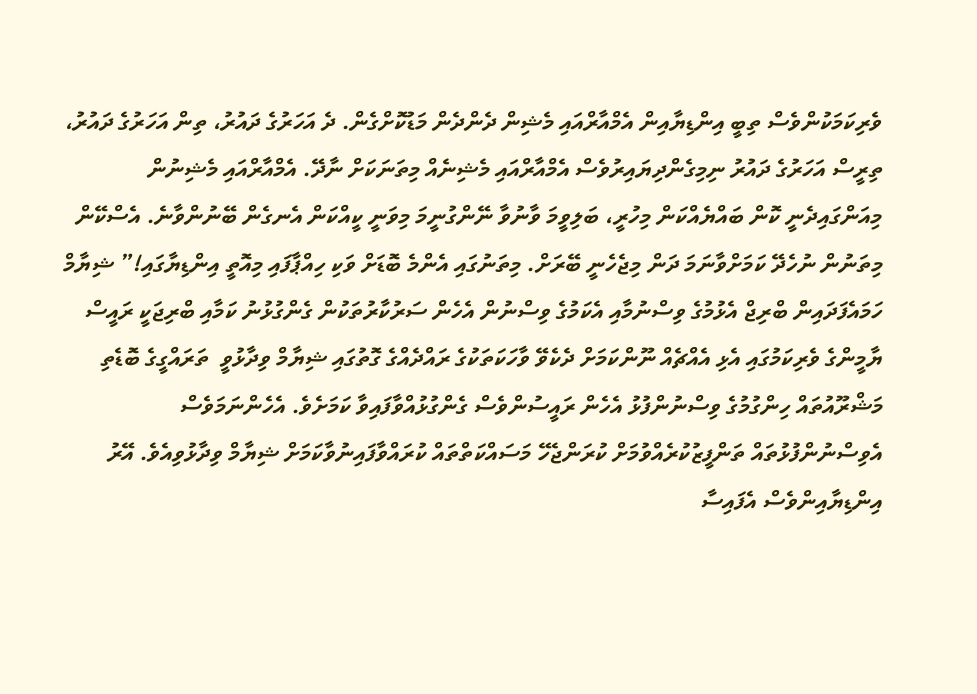ވެރިކަމަކުންވެސް ތިބީ އިންޑިޔާއިން އެމްއާރްއައި މެޝިން ދެންދެން މަޑުކޮށްގެން. ދެ އަހަރުގެ ދައުރު، ތިން އަހަރުގެ ދައުރު، ތިރީސް އަހަރުގެ ދައުރު ނިމިގެންދިޔައިރުވެސް އެމްއާރްއައި މެޝިނެއް މިތަނަކަށް ނާދޭ. އެމްއާރްއައި މެޝިނުން މިއަންގައިދެނީ ކޮން ބައްޔެއްކަން މިހުރީ، ބަލިވީމަ ވާނުވާ ނޭންގުނީމަ މިވަނީ ކީއްކަން އެނގެން ބޭނުންވާނެ. އެސްކޭން މިތަނުން ނުހެދޭ ކަމަށްވާނަމަ ދަން މިޖެހެނީ ބޭރަށް. މިތަނުގައި އެންމެ ބޮޑަށް ވަކި ހިއްޕާފައި މިއޮތީ އިންޑިޔާގައި!” ޝިޔާމް
ހަމައެފަދައިން ބްރިޖް އެޅުމުގެ ވިސްނުމާއި އެކަމުގެ ވިސްނުން އެހެން ސަރުކާރުތަކުން ގެންގުޅުނު ކަމާއި ބްރިޖަކީ ރައީސް ޔާމީންގެ ވެރިކަމުގައި އެޅި އެއްޗެއް ނޫންކަމަށް ދެކެވޭ ވާހަކަތަކުގެ ރައްދެއްގެ ގޮތުގައި ޝިޔާމް ވިދާޅުވީ  ތަރައްގީގެ ބޮޑެތި މަޝްރޫއުތައް ހިންގުމުގެ ވިސްނުންފުޅު އެހެން ރައީސުންވެސް ގެންގުޅުއްވާފައިވާ ކަމަށެވެ. އެހެންނަމަވެސް އެވިސްނުންފުޅުތައް ތަންފީޒުކުރެއްވުމަށް ކުރަންޖެހޭ މަސައްކަތްތައް ކުރައްވާފައިނުވާކަމަށް ޝިޔާމް ވިދާޅުވިއެވެ. އޭރު އިންޑިޔާއިންވެސް އެފައިސާ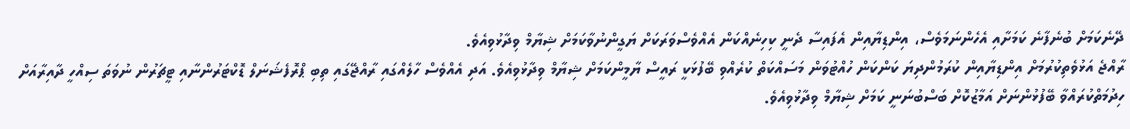ދޭނެކަމަށް ބުނެފާނެ ކަމަށާއި އެހެންނަމަވެސް، އިންޑިޔާއިން އެފައިސާ ދެނީ ކިހިނެއްކަން އެއްވެސްވަރަކަށް ޔަގީންނުވާކަމަށް ޝިޔާމް ވިދާޅުވިއެވެ.
ރާއްޖެ އަޅުވެތިކުރުމަށް އިންޑިޔާއިން ކުރަމުންދިޔަ ކަންކަން ހުއްޓުވަން މަސައްކަތް ކުރެއްވި ބޭފުޅަކީ ރައީސް ޔާމީންކަމަށް ޝިޔާމް ވިދާޅުވިއެވެ. އަދި އެއްވެސް ހާލެއްގައި ރާއްޖޭގައި ތިބި ޕްރޮފެޝަނަލް ޑޮކްޓަރުންނާއި ޓީޗަރުން ނުވަތަ ސިއްހީ ދާއިރާއަށް ހިދުމަތްކުރައްވާ ބޭފުޅުންނަށް އަމާޒުކޮށް ބަސްބުނަނީ ކަމަށް ޝިޔާމް ވިދާޅުވިއެވެ.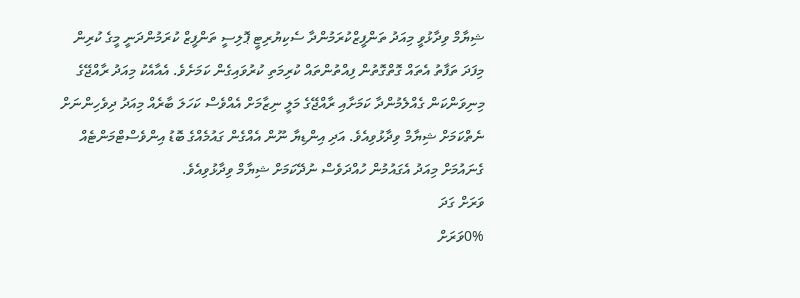ޝިޔާމް ވިދާޅުވީ މިއަދު ތަންފީޒްކުރަމުންދާ ސެކިޔުރިޓީ ޕޮލިސީ ތަންފީޒް ކުރަމުންދަނީ މީގެ ކުރިން މިފަދަ ތަފާތު އެތައް ގޮތްގޮތުން ފިއްތުންތައް ކުރިމަތި ކުރުވައިގެން ކަމަށެވެ. އެއާއެކު މިއަދު ރާއްޖޭގެ މިނިވަންކަން ގެއްލެމުންދާ ކަމަށާއި ރާއްޖޭގެ މަލީ ނިޒާމަށް އެއްވެސް ކަހަލަ ބާރެއް މިއަދު ދިވެހިންނަށް ނެތްކަމަށް ޝިޔާމް ވިދާޅުވިއެވެ. އަދި އިންޑިޔާ ނޫން އެއްގެން ގައުމެއްގެ ބޮޑު އިންވެސްޓްމަންޓެއް ގެނައުމަށް މިއަދު އެގައުމުން ހުއްދަވެސް ނުދޭކަމަށް ޝިޔާމް ވިދާޅުވިއެވެ.
ވަރަށް ގަދަ
0%ވަރަށް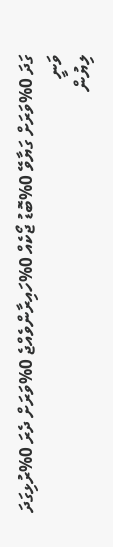ގަދަ 0%ވަރަށް ގަޔާވޭ 0%ބޮޑު ޖޯކެއް 0%ހައިރާންވެއްޖެ 0%ވަރަށް ދެރަ 0%ރުޅިގަދަ ވަނީ
ލިޔުން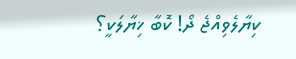ކިޔާލެވިއްޖެ ދޯ! ކޮބާ ޚިޔާލަކީ؟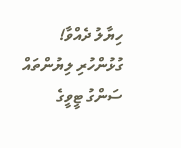ހިޔާލު ދެއްވާ!
ގުޅުންހުރި ލިޔުންތައް
ސަންގު ޓީވީގެ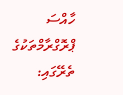ހާއްސަ ޕްރޮގްރާމްތަކުގެ ތެރޭގައި: